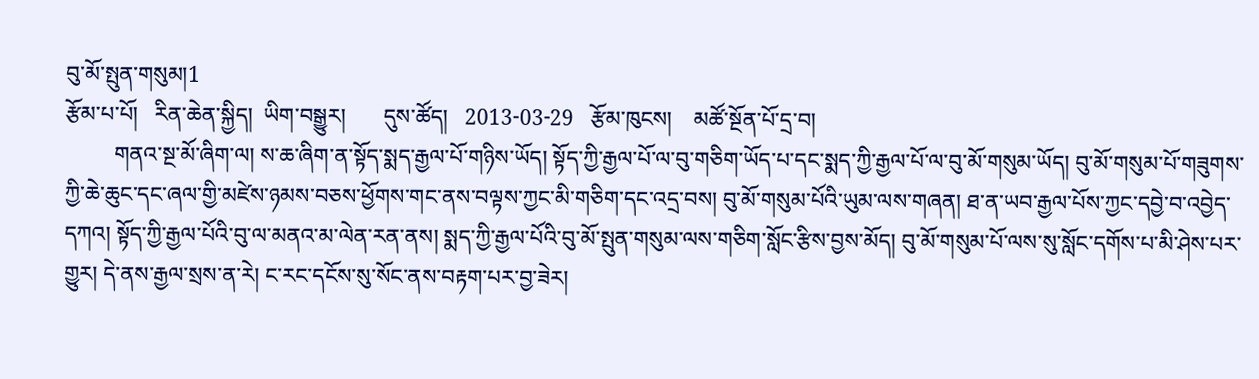བུ་མོ་སྤུན་གསུམ།1
རྩོམ་པ་པོ།   རིན་ཆེན་སྐྱིད།  ཡིག་བསྒྱུར།       དུས་ཚོད།   2013-03-29   རྩོམ་ཁུངས།    མཚོ་སྔོན་པོ་དྲ་བ།
         གནའ་སྔ་མོ་ཞིག་ལ། ས་ཆ་ཞིག་ན་སྟོད་སྨད་རྒྱལ་པོ་གཉིས་ཡོད། སྟོད་ཀྱི་རྒྱལ་པོ་ལ་བུ་གཅིག་ཡོད་པ་དང་སྨད་ཀྱི་རྒྱལ་པོ་ལ་བུ་མོ་གསུམ་ཡོད། བུ་མོ་གསུམ་པོ་གཟུགས་ཀྱི་ཆེ་ཆུང་དང་ཞལ་གྱི་མཛེས་ཉམས་བཅས་ཕྱོགས་གང་ནས་བལྟས་ཀྱང་མི་གཅིག་དང་འདྲ་བས། བུ་མོ་གསུམ་པོའི་ཡུམ་ལས་གཞན། ཐ་ན་ཡབ་རྒྱལ་པོས་ཀྱང་དབྱེ་བ་འབྱེད་དཀའ། སྟོད་ཀྱི་རྒྱལ་པོའི་བུ་ལ་མནའ་མ་ལེན་རན་ནས། སྨད་ཀྱི་རྒྱལ་པོའི་བུ་མོ་སྤུན་གསུམ་ལས་གཅིག་སློང་རྩིས་བྱས་མོད། བུ་མོ་གསུམ་པོ་ལས་སུ་སློང་དགོས་པ་མི་ཤེས་པར་གྱུར། དེ་ནས་རྒྱལ་སྲས་ན་རེ། ང་རང་དངོས་སུ་སོང་ནས་བརྟག་པར་བྱ་ཟེར།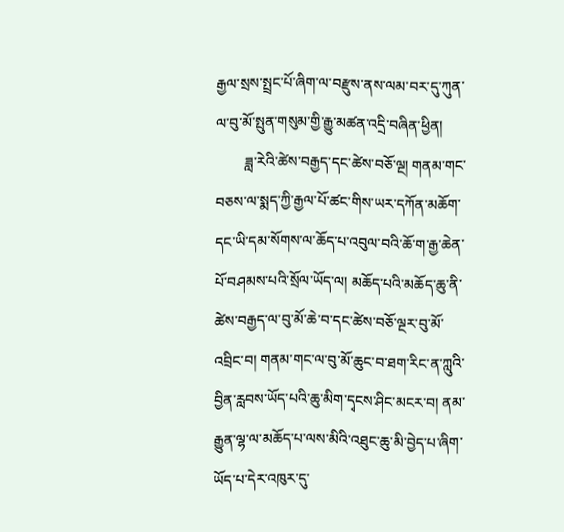རྒྱལ་སྲས་སྤྲང་པོ་ཞིག་ལ་བརྫུས་ནས་ལམ་བར་དུ་ཀུན་ལ་བུ་མོ་སྤུན་གསུམ་གྱི་རྒྱུ་མཚན་འདྲི་བཞིན་ཕྱིན།
        ཟླ་རེའི་ཚེས་བརྒྱད་དང་ཚེས་བཅོ་ལྔ། གནམ་གང་བཅས་ལ་སྨད་ཀྱི་རྒྱལ་པོ་ཚང་གིས་ཡར་དཀོན་མཆོག་དང་ཡི་དམ་སོགས་ལ་ཆོད་པ་འབུལ་བའི་ཆོ་ག་རྒྱ་ཆེན་པོ་བཤམས་པའི་སྲོལ་ཡོད་ལ། མཆོད་པའི་མཆོད་ཆུ་ནི་ཚེས་བརྒྱད་ལ་བུ་མོ་ཆེ་བ་དང་ཚེས་བཅོ་ལྔར་བུ་མོ་འབྲིང་བ། གནམ་གང་ལ་བུ་མོ་ཆུང་བ་ཐག་རིང་ན་ཀླུའི་བྱིན་རླབས་ཡོད་པའི་ཆུ་མིག་དྭངས་ཤིང་མངར་བ། ནམ་རྒྱུན་ལྷ་ལ་མཆོད་པ་ལས་མིའི་འཐུང་ཆུ་མི་བྱེད་པ་ཞིག་ཡོད་པ་དེར་འཁུར་དུ་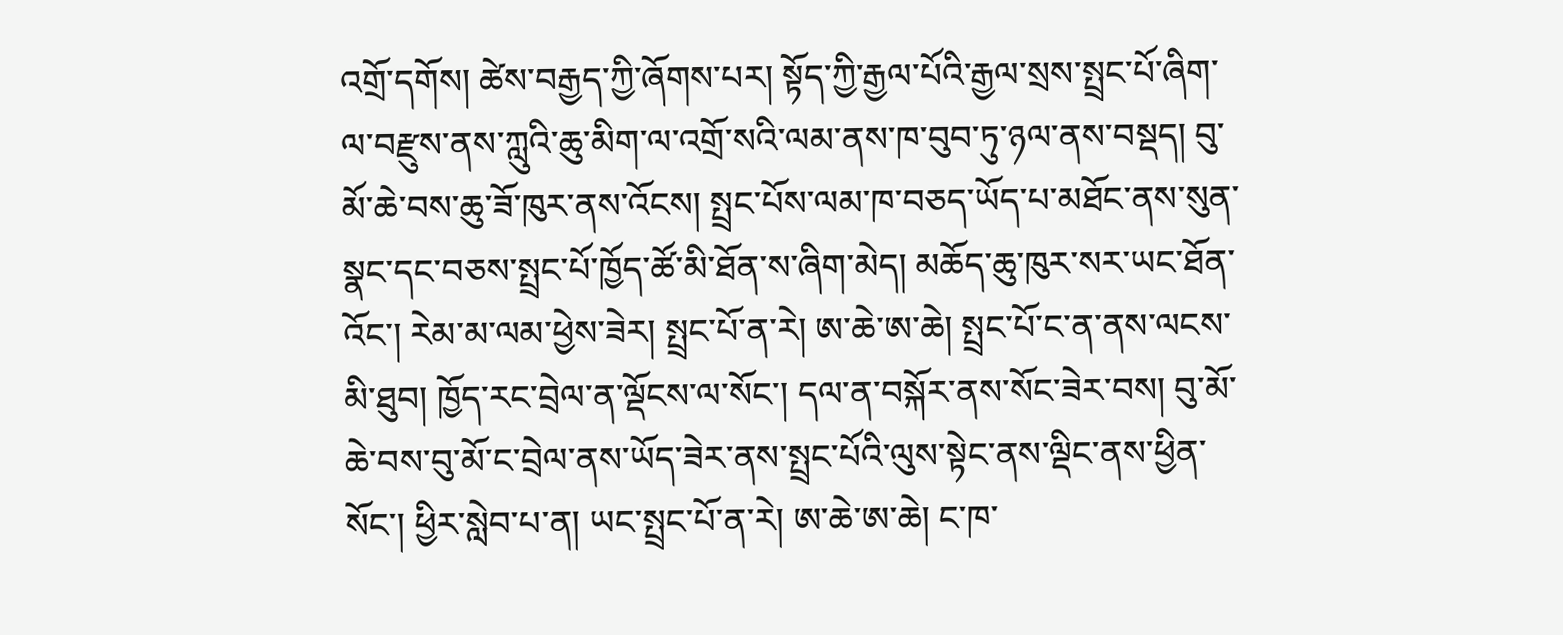འགྲོ་དགོས། ཚེས་བརྒྱད་ཀྱི་ཞོགས་པར། སྟོད་ཀྱི་རྒྱལ་པོའི་རྒྱལ་སྲས་སྤྲང་པོ་ཞིག་ལ་བརྫུས་ནས་ཀླུའི་ཆུ་མིག་ལ་འགྲོ་སའི་ལམ་ནས་ཁ་བུབ་ཏུ་ཉལ་ནས་བསྡད། བུ་མོ་ཆེ་བས་ཆུ་ཟོ་ཁུར་ནས་འོངས། སྤྲང་པོས་ལམ་ཁ་བཅད་ཡོད་པ་མཐོང་ནས་སུན་སྣང་དང་བཅས་སྤྲང་པོ་ཁྱོད་ཚོ་མི་ཐོན་ས་ཞིག་མེད། མཆོད་ཆུ་ཁུར་སར་ཡང་ཐོན་འོང་། རེམ་མ་ལམ་ཕྱེས་ཟེར། སྤྲང་པོ་ན་རེ། ཨ་ཆེ་ཨ་ཆེ། སྤྲང་པོ་ང་ན་ནས་ལངས་མི་ཐུབ། ཁྱོད་རང་བྲེལ་ན་ལྡོངས་ལ་སོང་། དལ་ན་བསྐོར་ནས་སོང་ཟེར་བས། བུ་མོ་ཆེ་བས་བུ་མོ་ང་བྲེལ་ནས་ཡོད་ཟེར་ནས་སྤྲང་པོའི་ལུས་སྟེང་ནས་ལྡིང་ནས་ཕྱིན་སོང་། ཕྱིར་སླེབ་པ་ན། ཡང་སྤྲང་པོ་ན་རེ། ཨ་ཆེ་ཨ་ཆེ། ང་ཁ་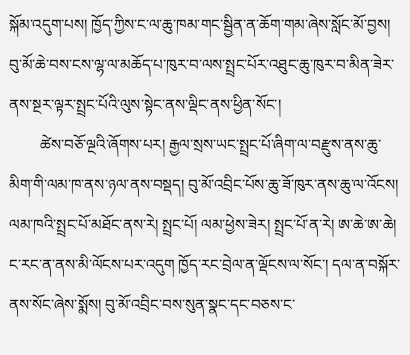སྐོམ་འདུག་པས། ཁྱོད་ཀྱིས་ང་ལ་ཆུ་ཁམ་གང་སྦྱིན་ན་ཆོག་གམ་ཞེས་སློང་མོ་བྱས། བུ་མོ་ཆེ་བས་ངས་ལྷ་ལ་མཆོད་པ་ཁུར་བ་ལས་སྤྲང་པོར་འཐུང་ཆུ་ཁུར་བ་མིན་ཟེར་ནས་སྔར་ལྟར་སྤྲང་པོའི་ལུས་སྟེང་ནས་ལྡིང་ནས་ཕྱིན་སོང་།
        ཚེས་བཅོ་ལྔའི་ཞོགས་པར། རྒྱལ་སྲས་ཡང་སྤྲང་པོ་ཞིག་ལ་བརྫུས་ནས་ཆུ་མིག་གི་ལམ་ཁ་ནས་ཉལ་ནས་བསྡད། བུ་མོ་འབྲིང་པོས་ཆུ་ཟོ་ཁུར་ནས་ཆུ་ལ་འོངས། ལམ་ཁའི་སྤྲང་པོ་མཐོང་ནས་རེ། སྤྲང་པོ། ལམ་ཕྱེས་ཟེར། སྤྲང་པོ་ན་རེ། ཨ་ཆེ་ཨ་ཆེ། ང་རང་ན་ནས་མི་ལོངས་པར་འདུག ཁྱོད་རང་བྲེལ་ན་ལྡོངས་ལ་སོང་། དལ་ན་བསྐོར་ནས་སོང་ཞེས་སྨོས། བུ་མོ་འབྲིང་བས་སུན་སྣང་དང་བཅས་ང་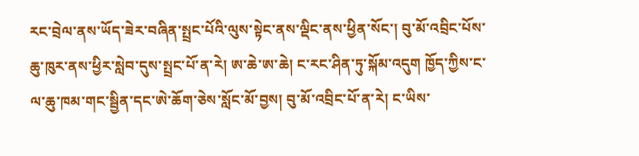རང་བྲེལ་ནས་ཡོད་ཟེར་བཞིན་སྤྲང་པོའི་ལུས་སྟེང་ནས་ལྡིང་ནས་ཕྱིན་སོང་། བུ་མོ་འབྲིང་པོས་ཆུ་ཁུར་ནས་ཕྱིར་སླེབ་དུས་སྤྲང་པོ་ན་རེ། ཨ་ཆེ་ཨ་ཆེ། ང་རང་ཤིན་ཏུ་སྐོམ་འདུག ཁྱོད་ཀྱིས་ང་ལ་ཆུ་ཁམ་གང་སྦྱིན་དང་ཨེ་ཆོག་ཅེས་སློང་མོ་བྱས། བུ་མོ་འབྲིང་པོ་ན་རེ། ང་ཡིས་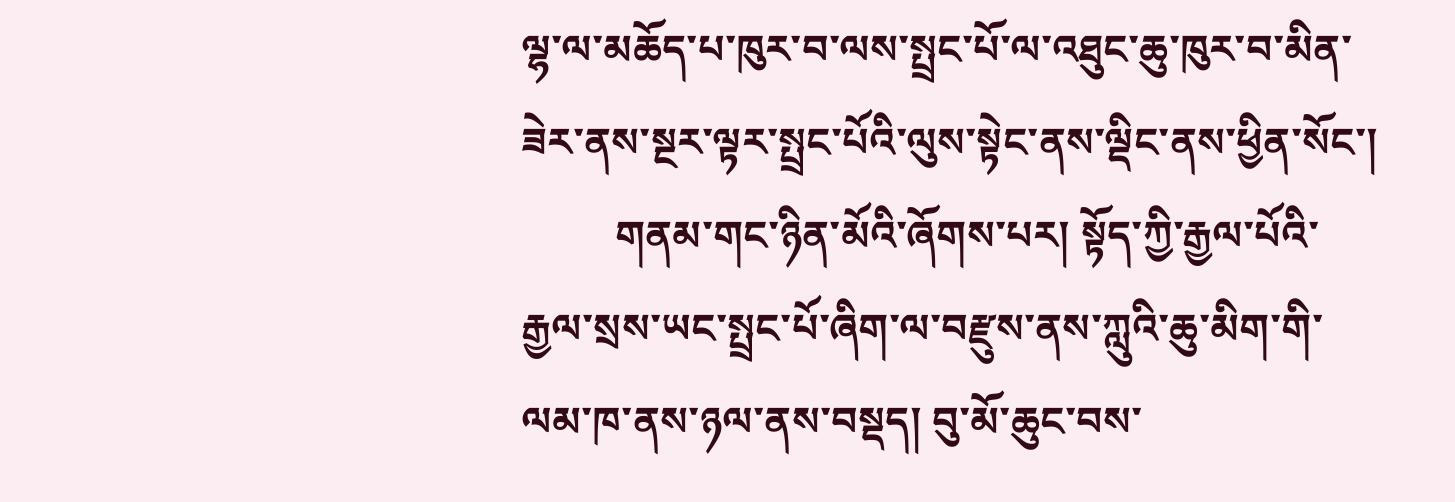ལྷ་ལ་མཆོད་པ་ཁུར་བ་ལས་སྤྲང་པོ་ལ་འཐུང་ཆུ་ཁུར་བ་མིན་ཟེར་ནས་སྔར་ལྟར་སྤྲང་པོའི་ལུས་སྟེང་ནས་ལྡིང་ནས་ཕྱིན་སོང་།
         གནམ་གང་ཉིན་མོའི་ཞོགས་པར། སྟོད་ཀྱི་རྒྱལ་པོའི་རྒྱལ་སྲས་ཡང་སྤྲང་པོ་ཞིག་ལ་བརྫུས་ནས་ཀླུའི་ཆུ་མིག་གི་ལམ་ཁ་ནས་ཉལ་ནས་བསྡད། བུ་མོ་ཆུང་བས་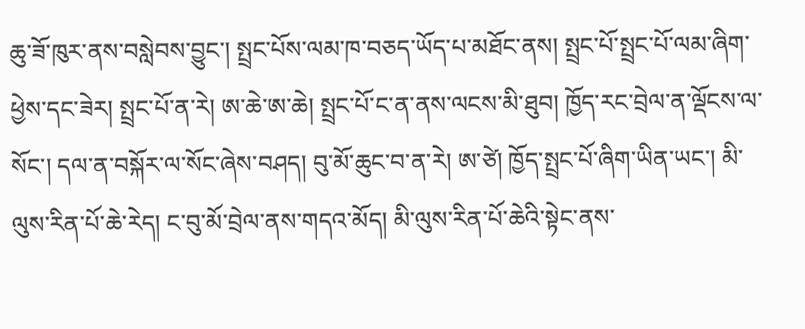ཆུ་ཟོ་ཁུར་ནས་བསླེབས་བྱུང་། སྤྲང་པོས་ལམ་ཁ་བཅད་ཡོད་པ་མཐོང་ནས། སྤྲང་པོ་སྤྲང་པོ་ལམ་ཞིག་ཕྱེས་དང་ཟེར། སྤྲང་པོ་ན་རེ། ཨ་ཆེ་ཨ་ཆེ། སྤྲང་པོ་ང་ན་ནས་ལངས་མི་ཐུབ། ཁྱོད་རང་བྲེལ་ན་ལྡོངས་ལ་སོང་། དལ་ན་བསྐོར་ལ་སོང་ཞེས་བཤད། བུ་མོ་ཆུང་བ་ན་རེ། ཨ་ཙེ། ཁྱོད་སྤྲང་པོ་ཞིག་ཡིན་ཡང་། མི་ལུས་རིན་པོ་ཆེ་རེད། ང་བུ་མོ་བྲེལ་ནས་གདའ་མོད། མི་ལུས་རིན་པོ་ཆེའི་སྟེང་ནས་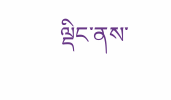ལྡིང་ནས་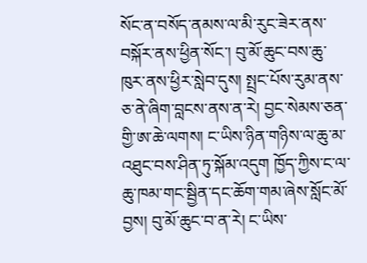སོང་ན་བསོད་ནམས་ལ་མི་རུང་ཟེར་ནས་བསྐོར་ནས་ཕྱིན་སོང་། བུ་མོ་ཆུང་བས་ཆུ་ཁུར་ནས་ཕྱིར་སླེབ་དུས། སྤྲང་པོས་རུམ་ནས་ཅ་ནེ་ཞིག་བླངས་ནས་ན་རེ། བྱང་སེམས་ཅན་གྱི་ཨ་ཆེ་ལགས། ང་ཡིས་ཉིན་གཉིས་ལ་ཆུ་མ་འཐུང་བས་ཤིན་ཏུ་སྐོམ་འདུག ཁྱོད་ཀྱིས་ང་ལ་ཆུ་ཁམ་གང་སྦྱིན་དང་ཆོག་གམ་ཞེས་སློང་མོ་བྱས། བུ་མོ་ཆུང་བ་ན་རེ། ང་ཡིས་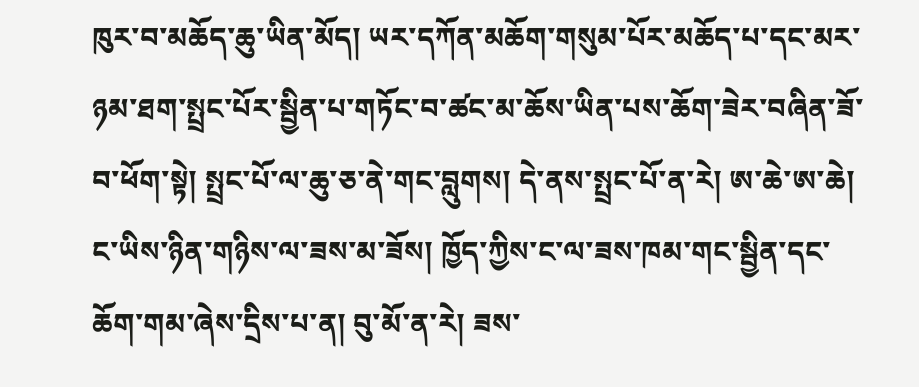ཁུར་བ་མཆོད་ཆུ་ཡིན་མོད། ཡར་དཀོན་མཆོག་གསུམ་པོར་མཆོད་པ་དང་མར་ཉམ་ཐག་སྤྲང་པོར་སྦྱིན་པ་གཏོང་བ་ཚང་མ་ཆོས་ཡིན་པས་ཆོག་ཟེར་བཞིན་ཟོ་བ་ཕོག་སྟེ། སྤྲང་པོ་ལ་ཆུ་ཅ་ནེ་གང་བླུགས། དེ་ནས་སྤྲང་པོ་ན་རེ། ཨ་ཆེ་ཨ་ཆེ། ང་ཡིས་ཉིན་གཉིས་ལ་ཟས་མ་ཟོས། ཁྱོད་ཀྱིས་ང་ལ་ཟས་ཁམ་གང་སྦྱིན་དང་ཆོག་གམ་ཞེས་དྲིས་པ་ན། བུ་མོ་ན་རེ། ཟས་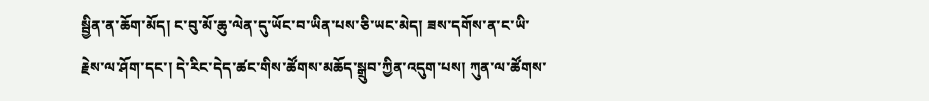སྦྱིན་ན་ཆོག་མོད། ང་བུ་མོ་ཆུ་ལེན་དུ་ཡོང་བ་ཡིན་པས་ཅི་ཡང་མེད། ཟས་དགོས་ན་ང་ཡི་རྗེས་ལ་ཤོག་དང་། དེ་རིང་དེད་ཚང་གིས་ཚོགས་མཆོད་སྒྲུབ་ཀྱིན་འདུག་པས། ཀུན་ལ་ཚོགས་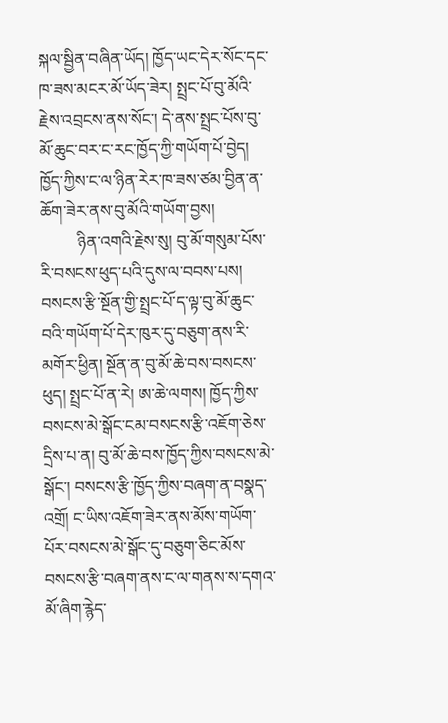སྐལ་སྦྱིན་བཞིན་ཡོད། ཁྱོད་ཡང་དེར་སོང་དང་ཁ་ཟས་མངར་མོ་ཡོད་ཟེར། སྤྲང་པོ་བུ་མོའི་རྗེས་འབྲངས་ནས་སོང་། དེ་ནས་སྤྲང་པོས་བུ་མོ་ཆུང་བར་ང་རང་ཁྱོད་ཀྱི་གཡོག་པོ་བྱེད། ཁྱོད་ཀྱིས་ང་ལ་ཉིན་རེར་ཁ་ཟས་ཙམ་བྱིན་ན་ཆོག་ཟེར་ནས་བུ་མོའི་གཡོག་བྱས།
         ཉིན་འགའི་རྗེས་སུ། བུ་མོ་གསུམ་པོས་རི་བསངས་ཕུད་པའི་དུས་ལ་བབས་པས། བསངས་རྩི་སྔོན་གྱི་སྤྲང་པོ་ད་ལྟ་བུ་མོ་ཆུང་བའི་གཡོག་པོ་དེར་ཁུར་དུ་བཅུག་ནས་རི་མགོར་ཕྱིན། སྔོན་ན་བུ་མོ་ཆེ་བས་བསངས་ཕུད། སྤྲང་པོ་ན་རེ། ཨ་ཆེ་ལགས། ཁྱོད་ཀྱིས་བསངས་མེ་སྒོང་ངམ་བསངས་རྩི་འཇོག་ཅེས་དྲིས་པ་ན། བུ་མོ་ཆེ་བས་ཁྱོད་ཀྱིས་བསངས་མེ་སྒོང་། བསངས་རྩི་ཁྱོད་ཀྱིས་བཞག་ན་བསྣད་འགྲོ། ང་ཡིས་འཇོག་ཟེར་ནས་མོས་གཡོག་པོར་བསངས་མེ་སྒོང་དུ་བཅུག་ཅིང་མོས་བསངས་རྩི་བཞག་ནས་ང་ལ་གནས་ས་དགའ་མོ་ཞིག་རྙེད་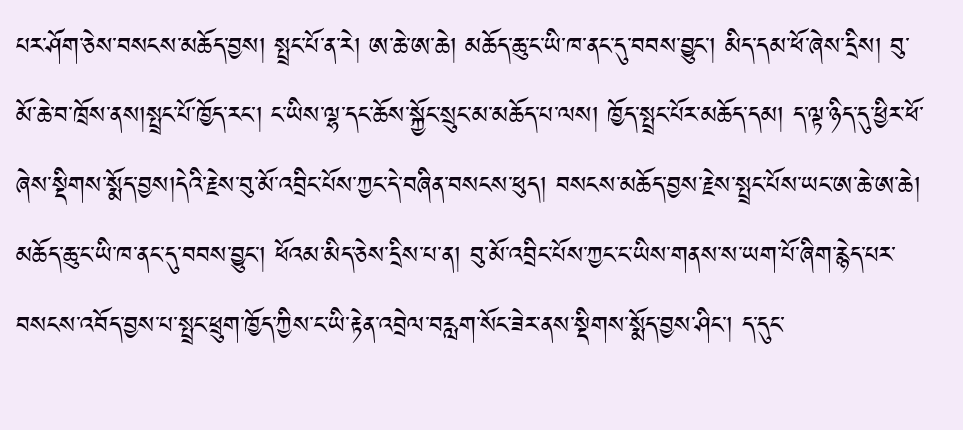པར་ཤོག་ཅེས་བསངས་མཆོད་བྱས། སྤྲང་པོ་ན་རེ། ཨ་ཆེ་ཨ་ཆེ། མཆོད་ཆུ་ང་ཡི་ཁ་ནང་དུ་བབས་བྱུང་། མིད་དམ་ཕོ་ཞེས་དྲིས། བུ་མོ་ཆེ་བ་ཁྲོས་ནས།སྤྲང་པོ་ཁྱོད་རང་། ང་ཡིས་ལྷ་དང་ཆོས་སྐྱོང་སྲུང་མ་མཆོད་པ་ལས། ཁྱོད་སྤྲང་པོར་མཆོད་དམ། ད་ལྟ་ཉིད་དུ་ཕྱིར་ཕོ་ཞེས་སྡིགས་སྨོད་བྱས།དེའི་རྗེས་བུ་མོ་འབྲིང་པོས་ཀྱང་དེ་བཞིན་བསངས་ཕུད། བསངས་མཆོད་བྱས་རྗེས་སྤྲང་པོས་ཡང་ཨ་ཆེ་ཨ་ཆེ། མཆོད་ཆུ་ང་ཡི་ཁ་ནང་དུ་བབས་བྱུང་། ཕོའམ་མིད་ཅེས་དྲིས་པ་ན། བུ་མོ་འབྲིང་པོས་ཀྱང་ང་ཡིས་གནས་ས་ཡག་པོ་ཞིག་རྙེད་པར་བསངས་འབོད་བྱས་པ་སྤྲང་ཕྲུག་ཁྱོད་ཀྱིས་ང་ཡི་རྟེན་འབྲེལ་བརླག་སོང་ཟེར་ནས་སྡིགས་སྨོད་བྱས་ཤིང་། ད་དུང་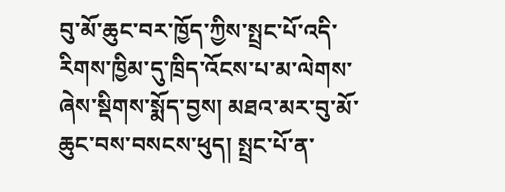བུ་མོ་ཆུང་བར་ཁྱོད་ཀྱིས་སྤྲང་པོ་འདི་རིགས་ཁྱིམ་དུ་ཁྲིད་འོངས་པ་མ་ལེགས་ཞེས་སྡིགས་སྨོད་བྱས། མཐའ་མར་བུ་མོ་ཆུང་བས་བསངས་ཕུད། སྤྲང་པོ་ན་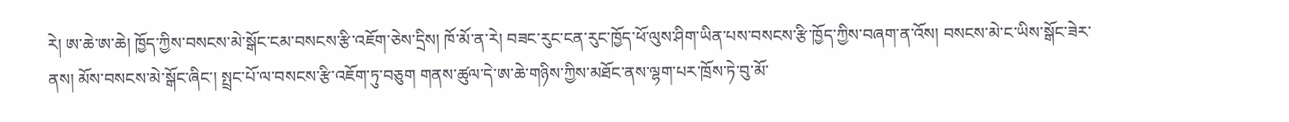རེ། ཨ་ཆེ་ཨ་ཆེ། ཁྱོད་ཀྱིས་བསངས་མེ་སྒོང་ངམ་བསངས་རྩི་འཇོག་ཅེས་དྲིས། ཁོ་མོ་ན་རེ། བཟང་རུང་ངན་རུང་ཁྱོད་ཕོ་ལུས་ཤིག་ཡིན་པས་བསངས་རྩི་ཁྱོད་ཀྱིས་བཞག་ན་འོས། བསངས་མེ་ང་ཡིས་སྒོང་ཟེར་ནས། མོས་བསངས་མེ་སྒོང་ཞིང་། སྤྲང་པོ་ལ་བསངས་རྩི་འཇོག་ཏུ་བཅུག གནས་ཚུལ་དེ་ཨ་ཆེ་གཉིས་ཀྱིས་མཐོང་ནས་ལྷག་པར་ཁྲོས་ཏེ་བུ་མོ་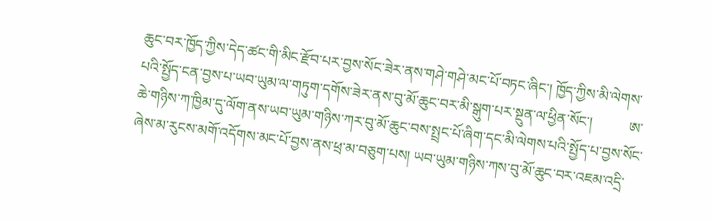ཆུང་བར་ཁྱོད་ཀྱིས་དེད་ཚང་གི་མིང་རྫོབ་པར་བྱས་སོང་ཟེར་ནས་གཤེ་གཤེ་མང་པོ་བཏང་ཞིང་། ཁྱོད་ཀྱིས་མི་ལེགས་པའི་སྤྱོད་ངན་བྱས་པ་ཡབ་ཡུམ་ལ་གཏུག་དགོས་ཟེར་ནས་བུ་མོ་ཆུང་བར་མི་སྒུག་པར་སྔུན་ལ་ཕྱིན་སོང་།          ཨ་ཆེ་གཉིས་ཀ་ཁྱིམ་དུ་ལོག་ནས་ཡབ་ཡུམ་གཉིས་ཀར་བུ་མོ་ཆུང་བས་སྤྲང་པོ་ཞིག་དང་མི་ལེགས་པའི་སྤྱོད་པ་བྱས་སོང་ཞེས་མ་རུངས་མགོ་འདོགས་མང་པོ་བྱས་ནས་ཕྲ་མ་བཅུག་པས། ཡབ་ཡུམ་གཉིས་ཀས་བུ་མོ་ཆུང་བར་འཇམ་འདྲི་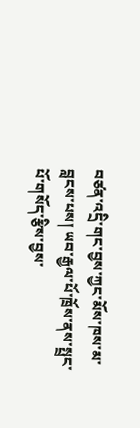བཙན་འདྲི་གང་བྱས་ཀྱང་མོས་ཁས་མ་བླངས་པས། ཡབ་རྒྱལ་པོ་ཁྲོས་ནས་སྤྲང་པོ་གསོད་རྩིས་བྱས་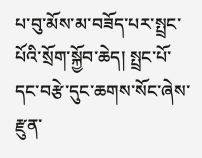པ་བུ་མོས་མ་བཟོད་པར་སྤྲང་པོའི་སྲོག་སྐྱོབ་ཆེད། སྤྲང་པོ་དང་བརྩེ་དུང་ཆགས་སོང་ཞེས་རྫུན་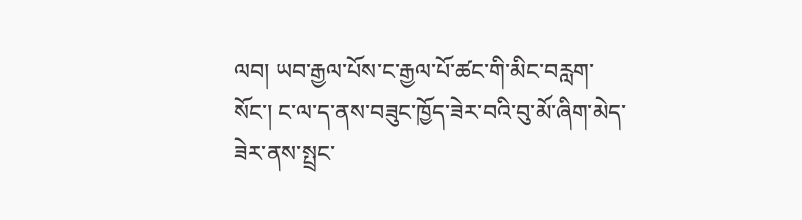ལབ། ཡབ་རྒྱལ་པོས་ང་རྒྱལ་པོ་ཚང་གི་མིང་བརླག་སོང་། ང་ལ་ད་ནས་བཟུང་ཁྱོད་ཟེར་བའི་བུ་མོ་ཞིག་མེད་ཟེར་ནས་སྤྲང་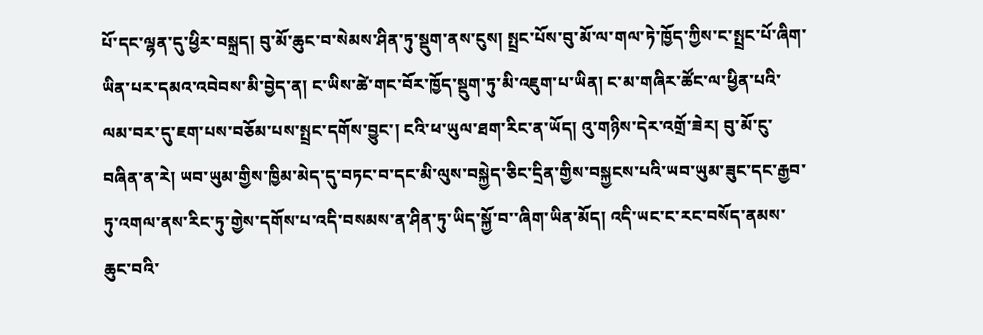པོ་དང་ལྷན་དུ་ཕྱིར་བསྐྲད། བུ་མོ་ཆུང་བ་སེམས་ཤིན་ཏུ་སྡུག་ནས་ངུས། སྤྲང་པོས་བུ་མོ་ལ་གལ་ཏེ་ཁྱོད་ཀྱིས་ང་སྤྲང་པོ་ཞིག་ཡིན་པར་དམའ་འབེབས་མི་བྱེད་ན། ང་ཡིས་ཚེ་གང་བོར་ཁྱོད་སྡུག་ཏུ་མི་འཇུག་པ་ཡིན། ང་མ་གཞིར་ཚོང་ལ་ཕྱིན་པའི་ལམ་བར་དུ་ཇག་པས་བཅོམ་པས་སྤྲང་དགོས་བྱུང་། ངའི་ཕ་ཡུལ་ཐག་རིང་ན་ཡོད། འུ་གཉིས་དེར་འགྲོ་ཟེར། བུ་མོ་ངུ་བཞིན་ན་རེ། ཡབ་ཡུམ་གྱིས་ཁྱིམ་མེད་དུ་བཏང་བ་དང་མི་ལུས་བསྐྱེད་ཅིང་དྲིན་གྱིས་བསྐྱངས་པའི་ཡབ་ཡུམ་ཟུང་དང་རྒྱབ་ཏུ་འགལ་ནས་རིང་ཏུ་གྱེས་དགོས་པ་འདི་བསམས་ན་ཤིན་ཏུ་ཡིད་སྐྱོ་བ་་ཞིག་ཡིན་མོད། འདི་ཡང་ང་རང་བསོད་ནམས་ཆུང་བའི་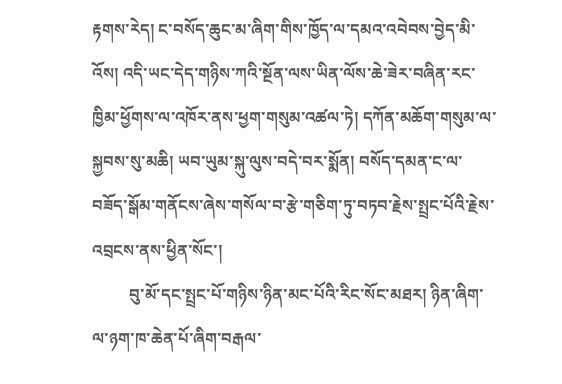རྟགས་རེད། ང་བསོད་ཆུང་མ་ཞིག་གིས་ཁྱོད་ལ་དམའ་འབེབས་བྱེད་མི་འོས། འདི་ཡང་དེད་གཉིས་ཀའི་སྔོན་ལས་ཡིན་ལོས་ཆེ་ཟེར་བཞིན་རང་ཁྱིམ་ཕྱོགས་ལ་འཁོར་ནས་ཕྱག་གསུམ་འཚལ་ཏེ། དཀོན་མཆོག་གསུམ་ལ་སྐྱབས་སུ་མཆི། ཡབ་ཡུམ་སྐུ་ལུས་བདེ་བར་སྨོན། བསོད་དམན་ང་ལ་བཟོད་སྒོམ་གནོངས་ཞེས་གསོལ་བ་རྩེ་གཅིག་ཏུ་བཏབ་རྗེས་སྤྲང་པོའི་རྗེས་འབྲངས་ནས་ཕྱིན་སོང་།
         བུ་མོ་དང་སྤྲང་པོ་གཉིས་ཉིན་མང་པོའི་རིང་སོང་མཐར། ཉིན་ཞིག་ལ་ཉག་ཁ་ཆེན་པོ་ཞིག་བརྒལ་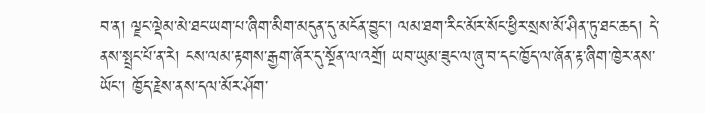བ་ན། ལྗང་ལྡེམ་མེ་ཐང་ཡག་པ་ཞིག་མིག་མདུན་དུ་མངོན་བྱུང་། ལམ་ཐག་རིང་མོར་སོང་ཕྱིར་སྲས་མོ་ཤིན་ཏུ་ཐང་ཆད། དེ་ནས་སྤྲང་པོ་ན་རེ། ངས་ལམ་རྟགས་རྒྱག་ཞོར་དུ་སྔོན་ལ་འགྲོ། ཡབ་ཡུམ་ཟུང་ལ་ཞུ་བ་དང་ཁྱོད་ལ་ཞོན་རྟ་ཞིག་ཁྱེར་ནས་ཡོང་། ཁྱོད་རྗེས་ནས་དལ་མོར་ཤོག་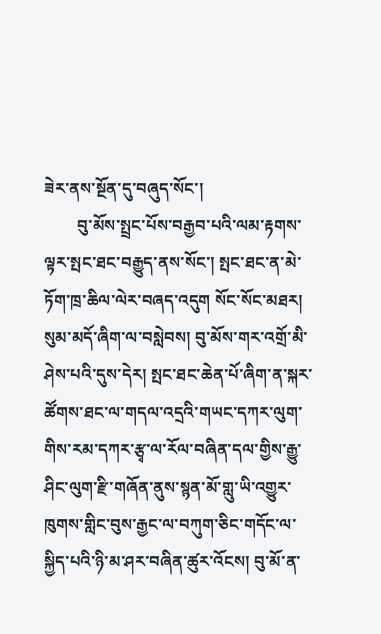ཟེར་ནས་སྔོན་དུ་བཞུད་སོང་།
        བུ་མོས་སྤྲང་པོས་བརྒྱབ་པའི་ལམ་རྟགས་ལྟར་སྤང་ཐང་བརྒྱུད་ནས་སོང་། སྤང་ཐང་ན་མེ་ཏོག་ཁྲ་ཆིལ་ལེར་བཞད་འདུག སོང་སོང་མཐར། སུམ་མདོ་ཞིག་ལ་བསླེབས། བུ་མོས་གར་འགྲོ་མི་ཤེས་པའི་དུས་དེར། སྤང་ཐང་ཆེན་པོ་ཞིག་ན་སྐར་ཚོགས་ཐང་ལ་གདལ་འདྲའི་གཡང་དཀར་ལུག་གིས་རམ་དཀར་རྩྭ་ལ་རོལ་བཞིན་དལ་གྱིས་རྒྱུ་ཤིང་ལུག་རྫི་གཞོན་ནུས་སྙན་མོ་གླུ་ཡི་འགྱུར་ཁུགས་གླིང་བུས་རྒྱང་ལ་བཀུག་ཅིང་གདོང་ལ་སྐྱིད་པའི་ཉི་མ་ཤར་བཞིན་ཚུར་འོངས། བུ་མོ་ན་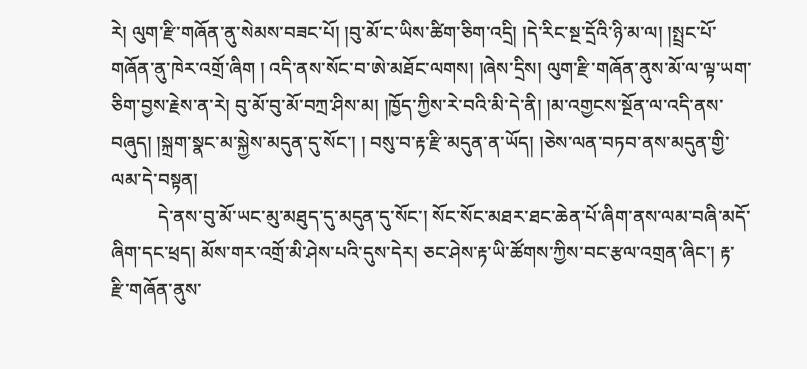རེ། ལུག་རྫི་གཞོན་ནུ་སེམས་བཟང་པོ། །བུ་མོ་ང་ཡིས་ཚིག་ཅིག་འདྲི། །དེ་རིང་སྔ་དྲོའི་ཉི་མ་ལ། །སྤྲང་པོ་གཞོན་ནུ་ཁེར་འགྲོ་ཞིག ། འདི་ནས་སོང་བ་ཨེ་མཐོང་ལགས། །ཞེས་དྲིས། ལུག་རྫི་གཞོན་ནུས་མོ་ལ་ལྟ་ཡག་ཅིག་བྱས་རྗེས་ན་རེ། བུ་མོ་བུ་མོ་བཀྲ་ཤིས་མ། །ཁྱོད་ཀྱིས་རེ་བའི་མི་དེ་ནི། །མ་འགྱངས་སྔོན་ལ་འདི་ནས་བཞུད། །སྐྲག་སྣང་མ་སྐྱེས་མདུན་དུ་སོང་། ། བསུ་བ་རྟ་རྫི་མདུན་ན་ཡོད། །ཅེས་ལན་བཏབ་ནས་མདུན་གྱི་ལམ་དེ་བསྟན།
          དེ་ནས་བུ་མོ་ཡང་མུ་མཐུད་དུ་མདུན་དུ་སོང་། སོང་སོང་མཐར་ཐང་ཆེན་པོ་ཞིག་ནས་ལམ་བཞི་མདོ་ཞིག་དང་ཕྲད། མོས་གར་འགྲོ་མི་ཤེས་པའི་དུས་དེར། ཅང་ཤེས་རྟ་ཡི་ཚོགས་ཀྱིས་བང་རྩལ་འགྲན་ཞིང་། རྟ་རྫི་གཞོན་ནུས་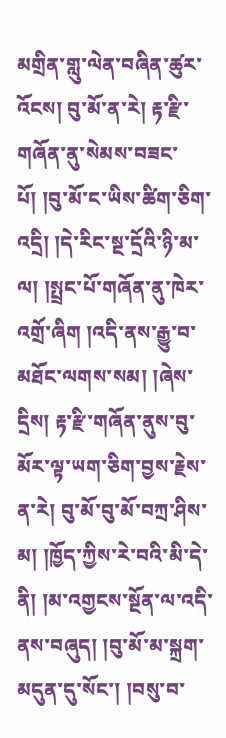མགྲིན་གླུ་ལེན་བཞིན་ཚུར་འོངས། བུ་མོ་ན་རེ། རྟ་རྫི་གཞོན་ནུ་སེམས་བཟང་པོ། །བུ་མོ་ང་ཡིས་ཚིག་ཅིག་འདྲི། །དེ་རིང་སྔ་དྲོའི་ཉི་མ་ལ། །སྤྲང་པོ་གཞོན་ནུ་ཁེར་འགྲོ་ཞིག །འདི་ནས་རྒྱུ་བ་མཐོང་ལགས་སམ། །ཞེས་དྲིས། རྟ་རྫི་གཞོན་ནུས་བུ་མོར་ལྟ་ཡག་ཅིག་བྱས་རྗེས་ན་རེ། བུ་མོ་བུ་མོ་བཀྲ་ཤིས་མ། །ཁྱོད་ཀྱིས་རེ་བའི་མི་དེ་ནི། །མ་འགྱངས་སྔོན་ལ་འདི་ནས་བཞུད། །བུ་མོ་མ་སྐྲག་མདུན་དུ་སོང་། །བསུ་བ་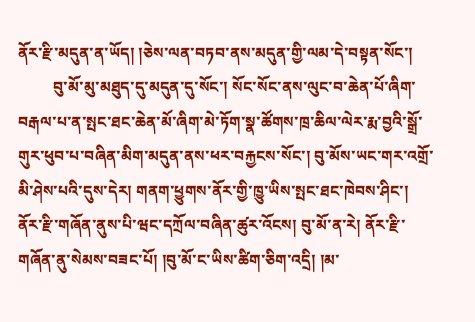ནོར་རྫི་མདུན་ན་ཡོད། །ཅེས་ལན་བཏབ་ནས་མདུན་གྱི་ལམ་དེ་བསྟན་སོང་།
         བུ་མོ་མུ་མཐུད་དུ་མདུན་དུ་སོང་། སོང་སོང་ནས་ལུང་བ་ཆེན་པོ་ཞིག་བརྒལ་པ་ན་སྤང་ཐང་ཆེན་མོ་ཞིག་མེ་ཏོག་སྣ་ཚོགས་ཁྲ་ཆིལ་ལེར་རྨ་བྱའི་སྒྲོ་གུར་ཕུབ་པ་བཞིན་མིག་མདུན་ནས་ཕར་བརྐྱངས་སོང་། བུ་མོས་ཡང་གར་འགྲོ་མི་ཤེས་པའི་དུས་དེར། གནག་ཕྱུགས་ནོར་གྱི་ཁྱུ་ཡིས་སྤང་ཐང་ཁེབས་ཤིང་། ནོར་རྫི་གཞོན་ནུས་པི་ཝང་དཀྲོལ་བཞིན་ཚུར་འོངས། བུ་མོ་ན་རེ། ནོར་རྫི་གཞོན་ནུ་སེམས་བཟང་པོ། །བུ་མོ་ང་ཡིས་ཚིག་ཅིག་འདྲི། །མ་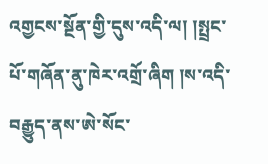འགྱངས་སྔོན་གྱི་དུས་འདི་ལ། །སྤྲང་པོ་གཞོན་ནུ་ཁེར་འགྲོ་ཞིག །ས་འདི་བརྒྱུད་ནས་ཨེ་སོང་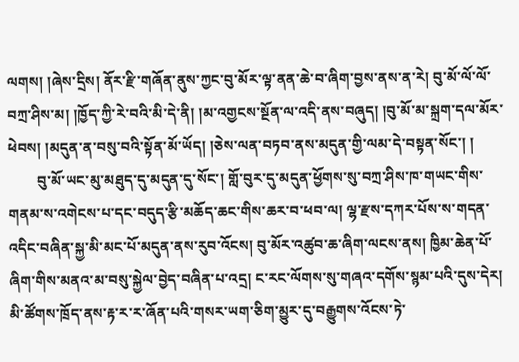ལགས། །ཞེས་དྲིས། ནོར་རྫི་གཞོན་ནུས་ཀྱང་བུ་མོར་ལྟ་ནན་ཆེ་བ་ཞིག་བྱས་ནས་ན་རེ། བུ་མོ་ལོ་ལོ་བཀྲ་ཤིས་མ། །ཁྱོད་ཀྱི་རེ་བའི་མི་དེ་ནི། །མ་འགྱངས་སྔོན་ལ་འདི་ནས་བཞུད། །བུ་མོ་མ་སྐྲག་དལ་མོར་ཕེབས། །མདུན་ན་བསུ་བའི་སྟོན་མོ་ཡོད། །ཅེས་ལན་བཏབ་ནས་མདུན་གྱི་ལམ་དེ་བསྟན་སོང་། །
        བུ་མོ་ཡང་མུ་མཐུད་དུ་མདུན་དུ་སོང་། གློ་བུར་དུ་མདུན་ཕྱོགས་སུ་བཀྲ་ཤིས་ཁ་གཡང་གིས་གནམ་ས་འགེངས་པ་དང་བདུད་རྩི་མཆོད་ཆང་གིས་ཆར་བ་ཕབ་ལ། ལྷ་རྫས་དཀར་པོས་ས་གདན་འདིང་བཞིན་སྐྱ་མི་མང་པོ་མདུན་ནས་རུབ་འོངས། བུ་མོར་འཚུབ་ཆ་ཞིག་ལངས་ནས། ཁྱིམ་ཆེན་པོ་ཞིག་གིས་མནའ་མ་བསུ་སྐྱེལ་བྱེད་བཞིན་པ་འདྲ། ང་རང་ལོགས་སུ་གཞའ་དགོས་སྙམ་པའི་དུས་དེར། མི་ཚོགས་ཁྲོད་ནས་རྟ་ར་ར་ཞོན་པའི་གསར་ཡག་ཅིག་མྱུར་དུ་བརྒྱུགས་འོངས་ཏེ་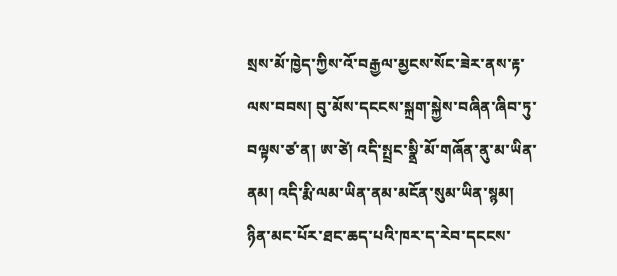སྲས་མོ་ཁྱེད་ཀྱིས་འོ་བརྒྱལ་མྱངས་སོང་ཟེར་ནས་རྟ་ལས་བབས། བུ་མོས་དངངས་སྐྲག་སྐྱེས་བཞིན་ཞིབ་ཏུ་བལྟས་ཙ་ན། ཨ་ཙེ། འདི་སྤྲང་སྣྲི་མོ་གཞོན་ནུ་མ་ཡིན་ནམ། འདི་རྨི་ལམ་ཡིན་ནམ་མངོན་སུམ་ཡིན་སྙམ། ཉིན་མང་པོར་ཐང་ཆད་པའི་ཁར་ད་རེབ་དངངས་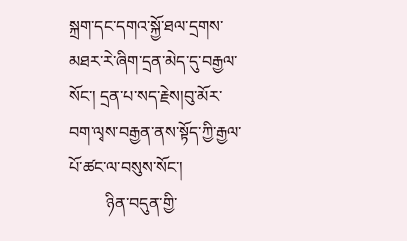སྐྲག་དང་དགའ་སྐྱོ་ཐལ་དྲགས་མཐར་རེ་ཞིག་དྲན་མེད་དུ་བརྒྱལ་སོང་། དྲན་པ་སད་རྗེས།བུ་མོར་བག་ལྭས་བརྒྱན་ནས་སྟོད་ཀྱི་རྒྱལ་པོ་ཚང་ལ་བསུས་སོང་།
         ཉིན་བདུན་གྱི་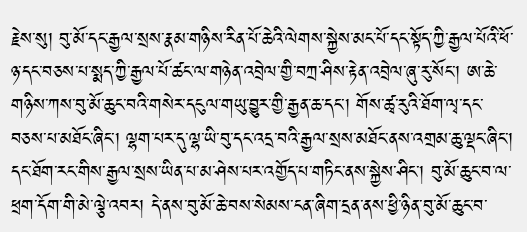རྗེས་སུ། བུ་མོ་དང་རྒྱལ་སྲས་རྣམ་གཉིས་རིན་པོ་ཆེའི་ལེགས་སྐྱེས་མང་པོ་དང་སྟོད་ཀྱི་རྒྱལ་པོའི་ཕོ་ཉ་དང་བཅས་པ་སྨད་ཀྱི་རྒྱལ་པོ་ཚང་ལ་གཉེན་འབྲེལ་གྱི་བཀྲ་ཤིས་རྟེན་འབྲེལ་ཞུ་རུ་སོང་། ཨ་ཆེ་གཉིས་ཀས་བུ་མོ་ཆུང་བའི་གསེར་དངུལ་གཡུ་བྱུར་གྱི་རྒྱན་ཆ་དང་། གོས་ཚྭ་རུའི་ཐོག་ལྭ་དང་བཅས་པ་མཐོང་ཞིང་། ལྷག་པར་དུ་ལྷ་ཡི་བུ་དང་འདྲ་བའི་རྒྱལ་སྲས་མཐོང་ནས་འགྲམ་ཆུ་ལྡང་ཞིང་། དང་ཐོག་རང་གིས་རྒྱལ་སྲས་ཡིན་པ་མ་ཤེས་པར་འགྱོད་པ་གཏིང་ནས་སྐྱེས་ཤིང་། བུ་མོ་ཆུང་བ་ལ་ཕྲག་དོག་གི་མེ་ལྕེ་འབར། དེ་ནས་བུ་མོ་ཆེ་བས་སེམས་ངན་ཞིག་དྲན་ནས་ཕྱི་ཉིན་བུ་མོ་ཆུང་བ་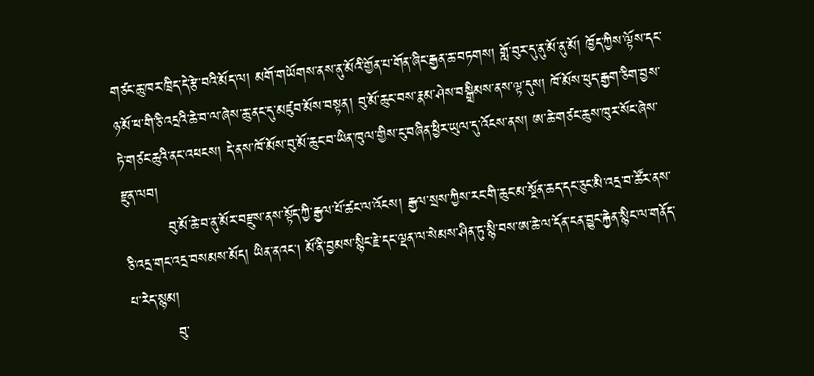གཙང་ཆུ་ཁར་ཁྲིད་དེ་རྩེ་བའི་མོད་ལ། མགོ་གཡོགས་ནས་ནུ་མོའི་གྱོན་པ་གོན་ཞིང་རྒྱན་ཆ་བཏགས། གློ་བུར་དུ་ནུ་མོ་ནུ་མོ། ཁྱོད་ཀྱིས་ལྟོས་དང་ཉ་མོ་ཕ་གི་ཅི་འདྲའི་ཆེ་བ་ལ་ཞེས་ཆུ་ནང་དུ་མཛུབ་མོས་བསྟན། བུ་མོ་ཆུང་བས་རྣམ་ཤེས་བསྒྲིམས་ནས་ལྟ་དུས། ཁོ་མོས་ཕུད་རྒྱག་ཅིག་བྱས་ཏེ་གཙང་ཆུའི་ནང་འཕངས། དེ་ནས་ཁོ་མོས་བུ་མོ་ཆུང་བ་ཡིན་ཁུལ་གྱིས་ངུ་བཞིན་ཕྱིར་ཡུལ་དུ་འོངས་ནས། ཨ་ཆེ་གཙང་ཆུས་ཁུར་སོང་ཞེས་རྫུན་ལབ།
         བུ་མོ་ཆེ་བ་ནུ་མོར་བརྫུས་ནས་སྟོད་ཀྱི་རྒྱལ་པོ་ཚང་ལ་འོངས། རྒྱལ་སྲས་ཀྱིས་རང་གི་ཆུང་མ་སྔོན་ཆད་དང་ཅུང་མི་འདྲ་བ་ཚོར་ནས་ཅི་འདྲ་གང་འདྲ་བསམས་མོད། ཡིན་ནའང། མོ་ནི་བྱམས་སྙིང་རྗེ་དང་ལྡན་ལ་སེམས་ཤིན་ཏུ་སྙི་བས་ཨ་ཆེ་ལ་དོན་ངན་བྱུང་རྐྱེན་སྙིང་ལ་གནོད་པ་རེད་སྙམ།
         བུ་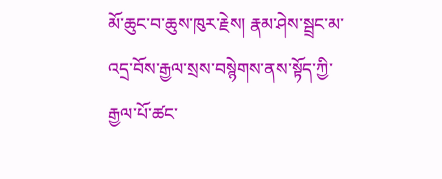མོ་ཆུང་བ་ཆུས་ཁུར་རྗེས། རྣམ་ཤེས་སྦྲང་མ་འདྲ་བོས་རྒྱལ་སྲས་བསྙེགས་ནས་སྟོད་ཀྱི་རྒྱལ་པོ་ཚང་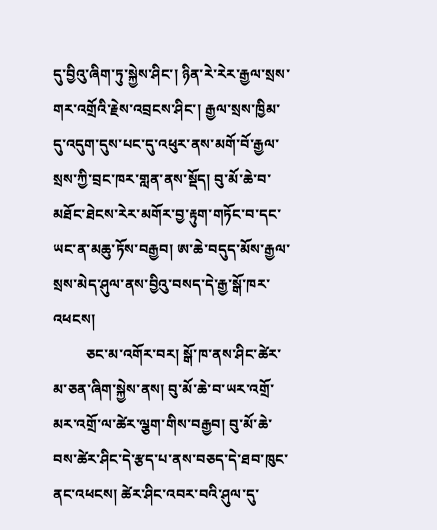དུ་བྱིའུ་ཞིག་ཏུ་སྐྱེས་ཤིང་། ཉིན་རེ་རེར་རྒྱལ་སྲས་གར་འགྲོའི་རྗེས་འབྲངས་ཤིང་། རྒྱལ་སྲས་ཁྱིམ་དུ་འདུག་དུས་པང་དུ་འཕུར་ནས་མགོ་བོ་རྒྱལ་སྲས་ཀྱི་བྲང་ཁར་གླན་ནས་སྡོད། བུ་མོ་ཆེ་བ་མཐོང་ཐེངས་རེར་མགོར་བྱ་རྟུག་གཏོང་བ་དང་ཡང་ན་མཆུ་ཏོས་བརྒྱབ། ཨ་ཆེ་བདུད་མོས་རྒྱལ་སྲས་མེད་ཤུལ་ནས་བྱིའུ་བསད་དེ་རྒྱ་སྒོ་ཁར་འཕངས།
         ཅང་མ་འགོར་བར། སྒོ་ཁ་ནས་ཤིང་ཚེར་མ་ཅན་ཞིག་སྐྱེས་ནས། བུ་མོ་ཆེ་བ་ཡར་འགྲོ་མར་འགྲོ་ལ་ཚེར་ལྕག་གིས་བརྒྱབ། བུ་མོ་ཆེ་བས་ཚེར་ཤིང་དེ་རྩད་པ་ནས་བཅད་དེ་ཐབ་ཁུང་ནང་འཕངས། ཚེར་ཤིང་འབར་བའི་ཤུལ་དུ་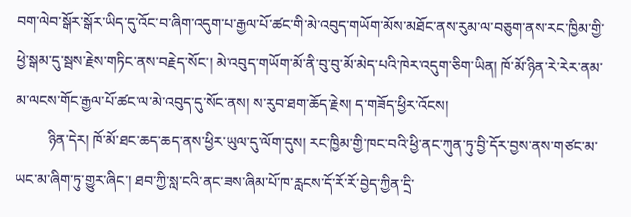བག་ལེབ་སྒོར་སྒོར་ཡིད་དུ་འོང་བ་ཞིག་འདུག་པ་རྒྱལ་པོ་ཚང་གི་མེ་འབུད་གཡོག་མོས་མཐོང་ནས་རུམ་ལ་བཅུག་ནས་རང་ཁྱིམ་གྱི་ཕྱེ་སྒམ་དུ་སྦས་རྗེས་གཏིང་ནས་བརྗེད་སོང་། མེ་འབུད་གཡོག་མོ་ནི་བུ་བུ་མོ་མེད་པའི་ཁེར་འདུག་ཅིག་ཡིན། ཁོ་མོ་ཉིན་རེ་རེར་ནམ་མ་ལངས་གོང་རྒྱལ་པོ་ཚང་ལ་མེ་འབུད་དུ་སོང་ནས། ས་རུབ་ཐག་ཆོད་རྗེས། ད་གཟོད་ཕྱིར་འོངས།
         ཉིན་དེར། ཁོ་མོ་ཐང་ཆད་ཆད་ནས་ཕྱིར་ཡུལ་དུ་ལོག་དུས། རང་ཁྱིམ་གྱི་ཁང་བའི་ཕྱི་ནང་ཀུན་ཏུ་བྱི་དོར་བྱས་ནས་གཙང་མ་ཡང་མ་ཞིག་ཏུ་གྱུར་ཞིང་། ཐབ་ཀྱི་སླ་ངའི་ནང་ཟས་ཞིམ་པོ་ཁ་རླངས་དོ་རོ་རོ་བྱེད་ཀྱིན་དྲི་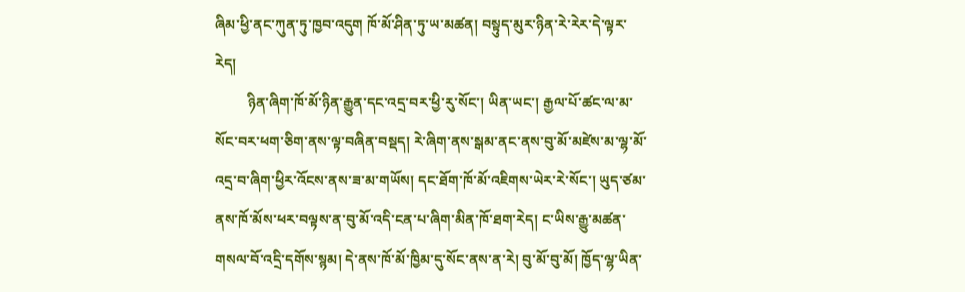ཞིམ་ཕྱི་ནང་ཀུན་ཏུ་ཁྱབ་འདུག ཁོ་མོ་ཤིན་ཏུ་ཡ་མཚན། བསྟུད་མུར་ཉིན་རེ་རེར་དེ་ལྟར་རེད།
         ཉིན་ཞིག་ཁོ་མོ་ཉིན་རྒྱུན་དང་འདྲ་བར་ཕྱི་རུ་སོང་། ཡིན་ཡང་། རྒྱལ་པོ་ཚང་ལ་མ་སོང་བར་ཕག་ཅིག་ནས་ལྟ་བཞིན་བསྡད། རེ་ཞིག་ནས་སྒམ་ནང་ནས་བུ་མོ་མཛེས་མ་ལྷ་མོ་འདྲ་བ་ཞིག་ཕྱིར་འོངས་ནས་ཟ་མ་གཡོས། དང་ཐོག་ཁོ་མོ་འཇིགས་ཡེར་རེ་སོང་། ཡུད་ཙམ་ནས་ཁོ་མོས་ཕར་བལྟས་ན་བུ་མོ་འདི་ངན་པ་ཞིག་མིན་ཁོ་ཐག་རེད། ང་ཡིས་རྒྱུ་མཚན་གསལ་བོ་འདྲི་དགོས་སྙམ། དེ་ནས་ཁོ་མོ་ཁྱིམ་དུ་སོང་ནས་ན་རེ། བུ་མོ་བུ་མོ། ཁྱོད་ལྷ་ཡིན་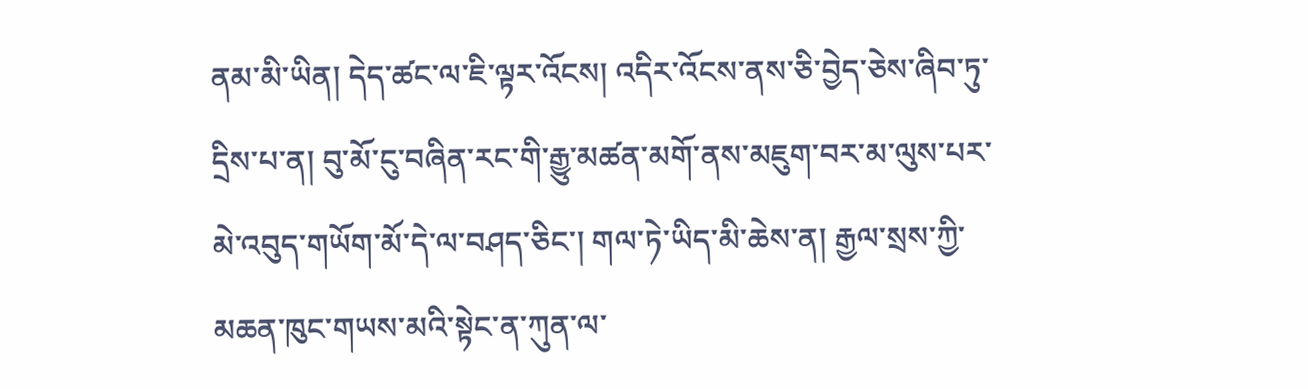ནམ་མི་ཡིན། དེད་ཚང་ལ་ཇི་ལྟར་འོངས། འདིར་འོངས་ནས་ཅི་བྱེད་ཅེས་ཞིབ་ཏུ་དྲིས་པ་ན། བུ་མོ་ངུ་བཞིན་རང་གི་རྒྱུ་མཚན་མགོ་ནས་མཇུག་བར་མ་ལུས་པར་མེ་འབུད་གཡོག་མོ་དེ་ལ་བཤད་ཅིང་། གལ་ཏེ་ཡིད་མི་ཆེས་ན། རྒྱལ་སྲས་ཀྱི་མཆན་ཁུང་གཡས་མའི་སྟེང་ན་ཀུན་ལ་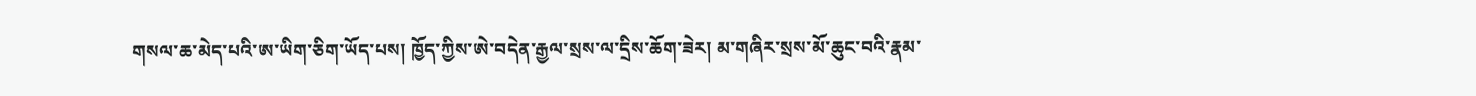གསལ་ཆ་མེད་པའི་ཨ་ཡིག་ཅིག་ཡོད་པས། ཁྱོད་ཀྱིས་ཨེ་བདེན་རྒྱལ་སྲས་ལ་དྲིས་ཆོག་ཟེར། མ་གཞིར་སྲས་མོ་ཆུང་བའི་རྣམ་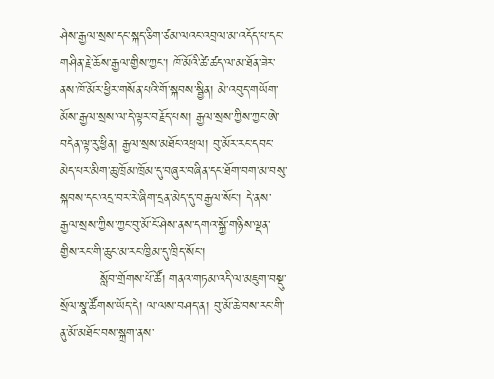ཤེས་རྒྱལ་སྲས་དང་སྐད་ཅིག་ཙམ་ལའང་འབྲལ་མ་འདོད་པ་དང་གཤིན་རྗེ་ཆོས་རྒྱལ་གྱིས་ཀྱང་། ཁོ་མོའི་ཚེ་ཚད་ལ་མ་ཐོན་ཟེར་ནས་ཁོ་མོར་ཕྱིར་གསོན་པའི་གོ་སྐབས་སྦྱིན། མེ་འབུད་གཡོག་མོས་རྒྱལ་སྲས་ལ་དེ་ལྟར་བརྗོད་པས། རྒྱལ་སྲས་ཀྱིས་ཀྱང་ཨེ་བདེན་ལྟ་རུ་ཕྱིན། རྒྱལ་སྲས་མཐོང་འཕྲལ། བུ་མོར་རང་དབང་མེད་པར་མིག་ཆུ་ཁྲོམ་ཁྲོམ་དུ་བཞུར་བཞིན་དང་ཐོག་བག་མ་བསུ་སྐབས་དང་འདྲ་བར་རེ་ཞིག་དྲན་མེད་དུ་བརྒྱལ་སོང་། དེ་ནས་རྒྱལ་སྲས་ཀྱིས་ཀྱང་བུ་མོ་ངོ་ཤེས་ནས་དགའ་སྐྱོ་གཉིས་ལྡན་གྱིས་རང་གི་ཆུང་མ་རང་ཁྱིམ་དུ་ཁྲིད་སོང་།
         སློབ་གྲོགས་པོ་ཚོ། གནའ་གཏམ་འདི་ལ་མཇུག་བསྡུ་སྲོལ་སྣ་ཚོགས་ཡོད་དེ། ལ་ལས་བཤད་ན། བུ་མོ་ཆེ་བས་རང་གི་ནུ་མོ་མཐོང་བས་སྐྲག་ནས་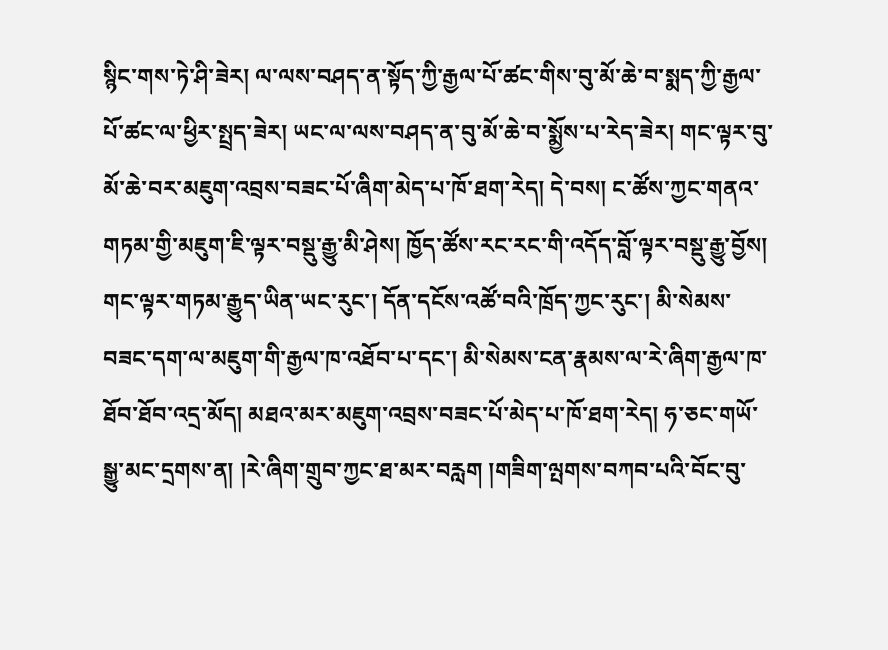སྙིང་གས་ཏེ་ཤི་ཟེར། ལ་ལས་བཤད་ན་སྟོད་ཀྱི་རྒྱལ་པོ་ཚང་གིས་བུ་མོ་ཆེ་བ་སྨད་ཀྱི་རྒྱལ་པོ་ཚང་ལ་ཕྱིར་སྤྲད་ཟེར། ཡང་ལ་ལས་བཤད་ན་བུ་མོ་ཆེ་བ་སྨྱོས་པ་རེད་ཟེར། གང་ལྟར་བུ་མོ་ཆེ་བར་མཇུག་འབྲས་བཟང་པོ་ཞིག་མེད་པ་ཁོ་ཐག་རེད། དེ་བས། ང་ཚོས་ཀྱང་གནའ་གཏམ་གྱི་མཇུག་ཇི་ལྟར་བསྡུ་རྒྱུ་མི་ཤེས། ཁྱོད་ཚོས་རང་རང་གི་འདོད་བློ་ལྟར་བསྡུ་རྒྱུ་བྱོས། གང་ལྟར་གཏམ་རྒྱུད་ཡིན་ཡང་རུང་། དོན་དངོས་འཚོ་བའི་ཁྲོད་ཀྱང་རུང་། མི་སེམས་བཟང་དག་ལ་མཇུག་གི་རྒྱལ་ཁ་འཐོབ་པ་དང་། མི་སེམས་ངན་རྣམས་ལ་རེ་ཞིག་རྒྱལ་ཁ་ཐོབ་ཐོབ་འདྲ་མོད། མཐའ་མར་མཇུག་འབྲས་བཟང་པོ་མེད་པ་ཁོ་ཐག་རེད། ཧ་ཅང་གཡོ་སྒྱུ་མང་དྲགས་ན། །རེ་ཞིག་གྲུབ་ཀྱང་ཐ་མར་བརླག །གཟིག་ལྤགས་བཀབ་པའི་བོང་བུ་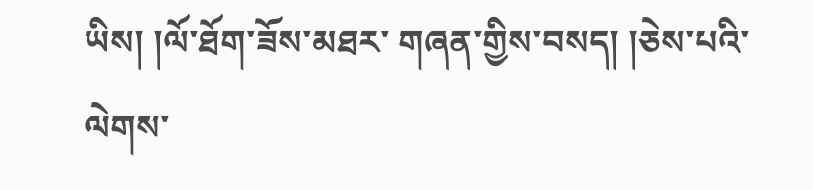ཡིས། །ལོ་ཐོག་ཟོས་མཐར་ གཞན་གྱིས་བསད། །ཅེས་པའི་ལེགས་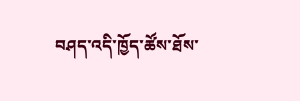བཤད་འདི་ཁྱོད་ཚོས་ཐོས་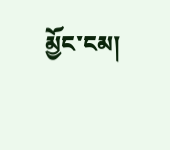མྱོང་ངམ།